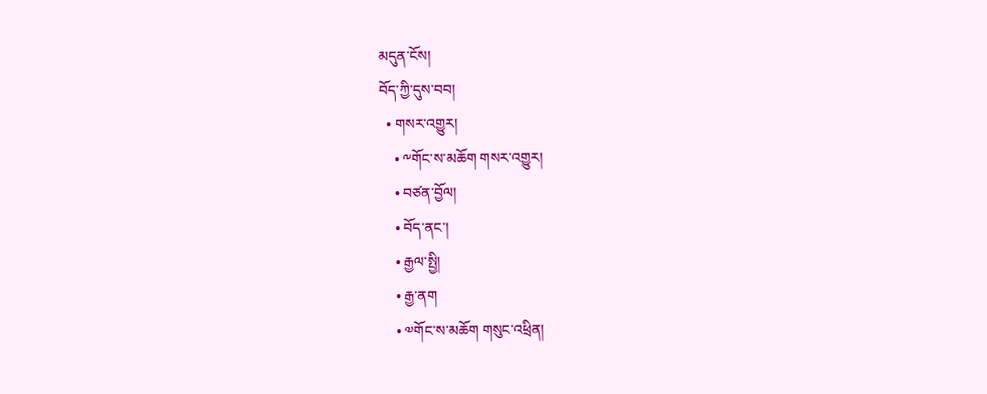མདུན་ངོས།
བོད་ཀྱི་དུས་བབ།
  • གསར་འགྱུར།
    • ༸གོང་ས་མཆོག གསར་འགྱུར།
    • བཙན་བྱོལ།
    • བོད་ནང་།
    • རྒྱལ་སྤྱི།
    • རྒྱ་ནག
    • ༧གོང་ས་མཆོག གསུང་འཕྲིན།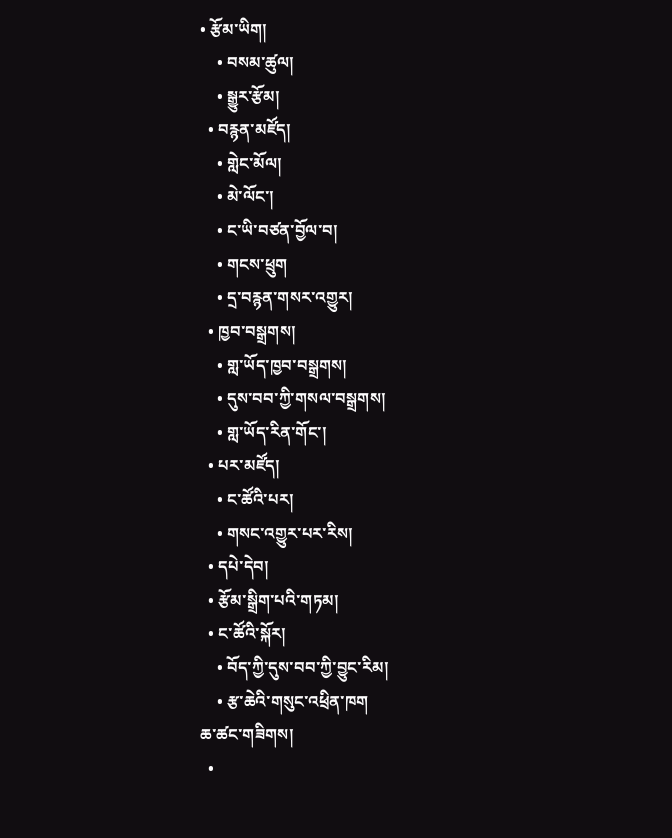• རྩོམ་ཡིག།
    • བསམ་ཚུལ།
    • སྒྱུར་རྩོམ།
  • བརྙན་མཛོད།
    • གླེང་མོལ།
    • མེ་ལོང་།
    • ང་ཡི་བཙན་བྱོལ་བ།
    • གངས་ཕྲུག
    • དྲ་བརྙན་གསར་འགྱུར།
  • ཁྱབ་བསྒྲགས།
    • གླ་ཡོད་ཁྱབ་བསྒྲགས།
    • དུས་བབ་ཀྱི་གསལ་བསྒྲགས།
    • གླ་ཡོད་རིན་གོང་།
  • པར་མཛོད།
    • ང་ཚོའི་པར།
    • གསང་འགྱུར་པར་རིས།
  • དཔེ་དེབ།
  • རྩོམ་སྒྲིག་པའི་གཏམ།
  • ང་ཚོའི་སྐོར།
    • བོད་ཀྱི་དུས་བབ་ཀྱི་བྱུང་རིམ།
    • རྩ་ཆེའི་གསུང་འཕྲིན་ཁག
ཆ་ཚང་གཟིགས།
  •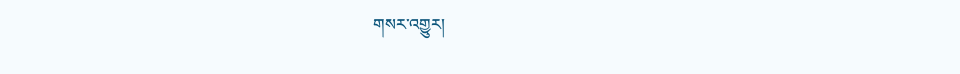གསར་འགྱུར།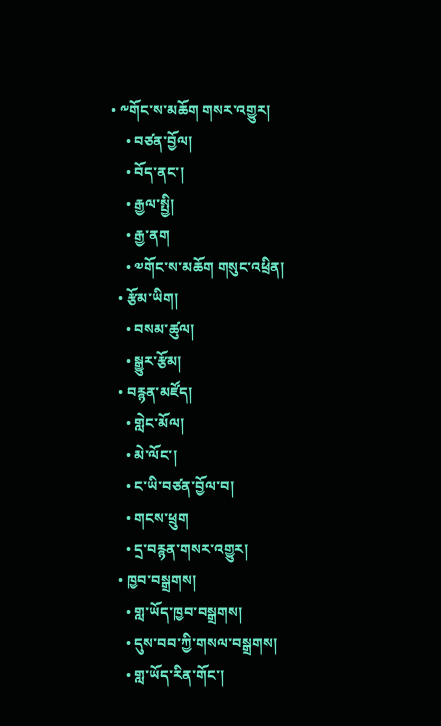• ༸གོང་ས་མཆོག གསར་འགྱུར།
    • བཙན་བྱོལ།
    • བོད་ནང་།
    • རྒྱལ་སྤྱི།
    • རྒྱ་ནག
    • ༧གོང་ས་མཆོག གསུང་འཕྲིན།
  • རྩོམ་ཡིག།
    • བསམ་ཚུལ།
    • སྒྱུར་རྩོམ།
  • བརྙན་མཛོད།
    • གླེང་མོལ།
    • མེ་ལོང་།
    • ང་ཡི་བཙན་བྱོལ་བ།
    • གངས་ཕྲུག
    • དྲ་བརྙན་གསར་འགྱུར།
  • ཁྱབ་བསྒྲགས།
    • གླ་ཡོད་ཁྱབ་བསྒྲགས།
    • དུས་བབ་ཀྱི་གསལ་བསྒྲགས།
    • གླ་ཡོད་རིན་གོང་།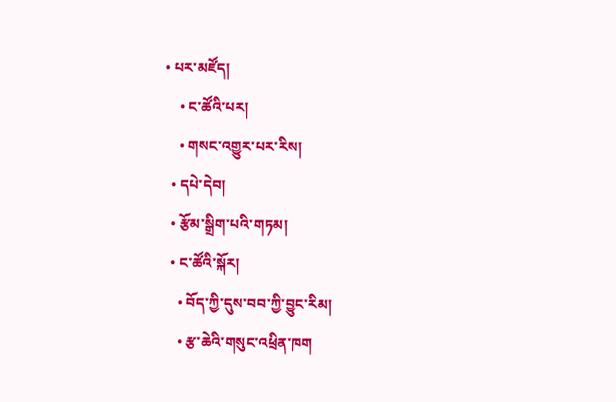• པར་མཛོད།
    • ང་ཚོའི་པར།
    • གསང་འགྱུར་པར་རིས།
  • དཔེ་དེབ།
  • རྩོམ་སྒྲིག་པའི་གཏམ།
  • ང་ཚོའི་སྐོར།
    • བོད་ཀྱི་དུས་བབ་ཀྱི་བྱུང་རིམ།
    • རྩ་ཆེའི་གསུང་འཕྲིན་ཁག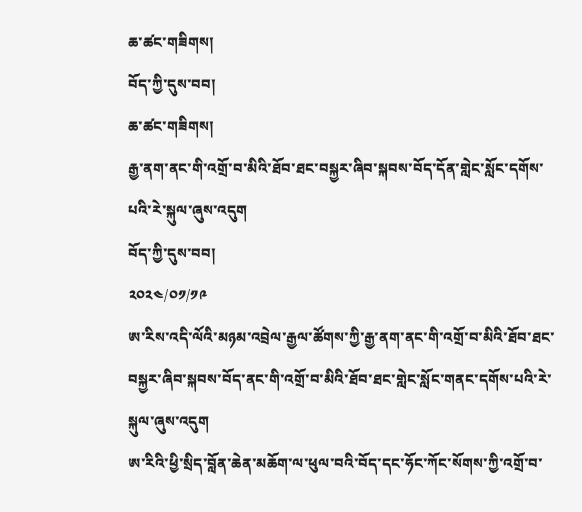ཆ་ཚང་གཟིགས།
བོད་ཀྱི་དུས་བབ།
ཆ་ཚང་གཟིགས།
རྒྱ་ནག་ནང་གི་འགྲོ་བ་མིའི་ཐོབ་ཐང་བསྐྱར་ཞིབ་སྐབས་བོད་དོན་གླེང་སློང་དགོས་པའི་རེ་སྐུལ་ཞུས་འདུག
བོད་ཀྱི་དུས་བབ།
༢༠༢༤/༠༡/༡༩
ཨ་རིས་འདི་ལོའི་མཉམ་འབྲེལ་རྒྱལ་ཚོགས་ཀྱི་རྒྱ་ནག་ནང་གི་འགྲོ་བ་མིའི་ཐོབ་ཐང་བསྐྱར་ཞིབ་སྐབས་བོད་ནང་གི་འགྲོ་བ་མིའི་ཐོབ་ཐང་གླེང་སློང་གནང་དགོས་པའི་རེ་སྐུལ་ཞུས་འདུག
ཨ་རིའི་ཕྱི་སྲིད་བློན་ཆེན་མཆོག་ལ་ཕུལ་བའི་བོད་དང་ཧོང་ཀོང་སོགས་ཀྱི་འགྲོ་བ་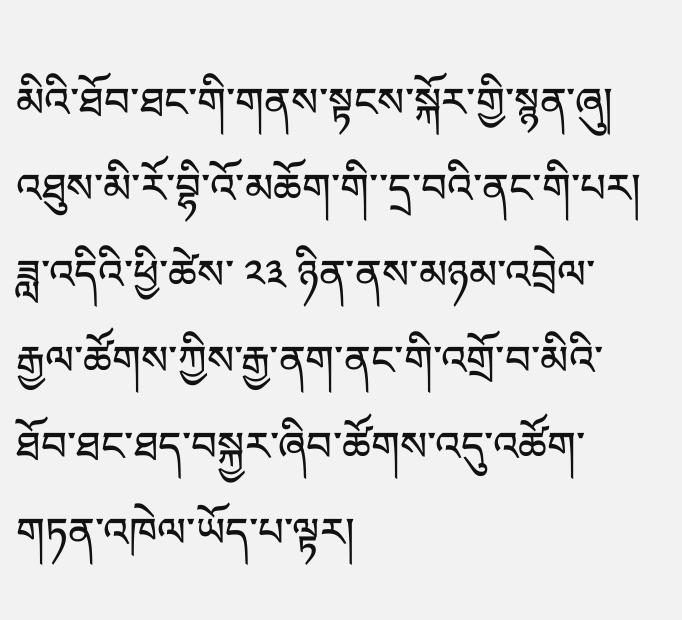མིའི་ཐོབ་ཐང་གི་གནས་སྟངས་སྐོར་གྱི་སྙན་ཞུ། འཐུས་མི་རོ་བྷི་འོ་མཆོག་གི་་དྲ་བའི་ནང་གི་པར།
ཟླ་འདིའི་ཕྱི་ཚེས་ ༢༣ ཉིན་ནས་མཉམ་འབྲེལ་རྒྱལ་ཚོགས་ཀྱིས་རྒྱ་ནག་ནང་གི་འགྲོ་བ་མིའི་ཐོབ་ཐང་ཐད་བསྐྱར་ཞིབ་ཚོགས་འདུ་འཚོག་གཏན་འཁེལ་ཡོད་པ་ལྟར།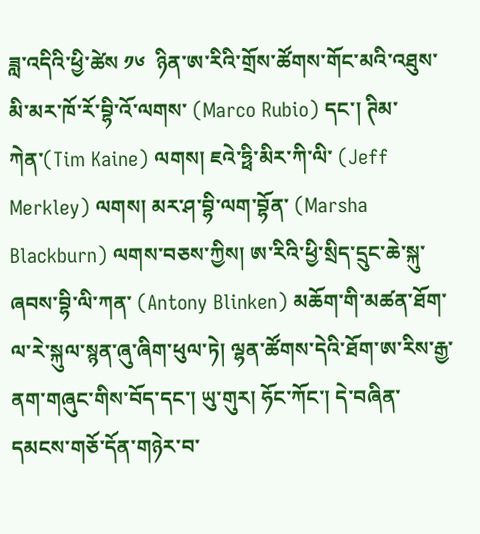ཟླ་འདིའི་ཕྱི་ཚེས ༡༦  ཉིན་ཨ་རིའི་གྲོས་ཚོགས་གོང་མའི་འཐུས་མི་མར་ཁོ་རོ་བྷི་འོ་ལགས་ (Marco Rubio) དང་། ཊིམ་ཀེན་(Tim Kaine) ལགས། ཇའེ་ཧྥི་མིར་ཀི་ལི་ (Jeff Merkley) ལགས། མར་ཤ་བྷི་ལག་བྷོན་ (Marsha Blackburn) ལགས་བཅས་ཀྱིས། ཨ་རིའི་ཕྱི་སྲིད་དྲུང་ཆེ་སྐུ་ཞབས་བྷི་ལི་ཀན་ (Antony Blinken) མཆོག་གི་མཚན་ཐོག་ལ་རེ་སྐུལ་སྙན་ཞུ་ཞིག་ཕུལ་ཏེ། ལྷན་ཚོགས་དེའི་ཐོག་ཨ་རིས་རྒྱ་ནག་གཞུང་གིས་བོད་དང་། ཡུ་གུར། ཧོང་ཀོང་། དེ་བཞིན་དམངས་གཅོ་དོན་གཉེར་བ་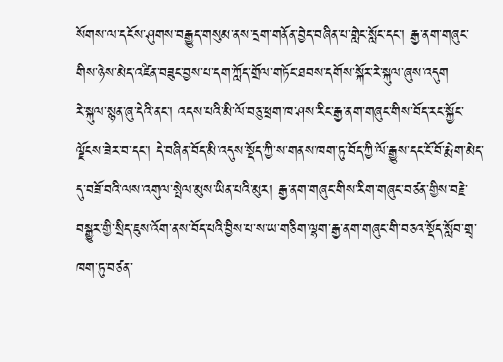སོགས་ལ་དངོས་ཤུགས་བརྒྱུད་གསུམ་ནས་དྲག་གནོན་བྱེད་བཞིན་པ་གླེང་སློང་དང་། རྒྱ་ནག་གཞུང་གིས་ཉེས་མེད་འཛིན་བཟུང་བྱས་པ་དག་ཀློད་གྲོལ་གཏོང་ཐབས་དགོས་སྐོར་རེ་སྐུལ་ཞུས་འདུག
རེ་སྐུལ་སྙན་ཞུ་དེའི་ནང་། འདས་པའི་མི་ལོ་བཅུ་ཕྲག་ཁ་ཤས་རིང་རྒྱ་ནག་གཞུང་གིས་བོད་རང་སྐྱོང་ལྗོངས་ཟེར་བ་དང་། དེ་བཞིན་བོད་མི་འདུས་སྡོད་ཀྱི་ས་གནས་ཁག་ཏུ་བོད་ཀྱི་ལོ་རྒྱུས་དང་ངོ་བོ་རྨེག་མེད་དུ་བཟོ་བའི་ལས་འགུལ་སྤེལ་མུས་ཡིན་པའི་མུར། རྒྱ་ནག་གཞུང་གིས་རིག་གཞུང་བཙན་གྱིས་བརྗེ་བསྒྱུར་གྱི་སྲིད་ཇུས་འོག་ནས་བོད་པའི་བྱིས་པ་ས་ཡ་གཅིག་ལྷག་རྒྱ་ནག་གཞུང་གི་བཅའ་སྡོད་སློབ་གྲྭ་ཁག་ཏུ་བཙན་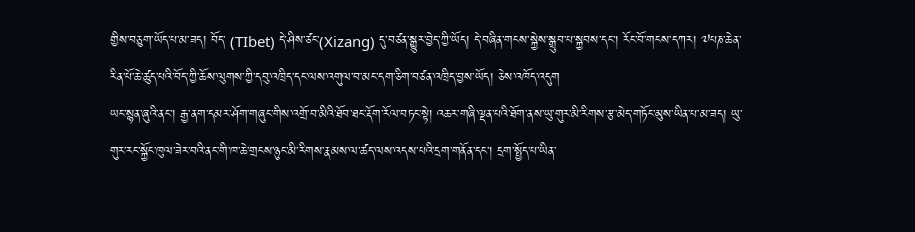གྱིས་བཅུག་ཡོད་པ་མ་ཟད། བོད་ (TIbet) དེ་ཤིས་ཙང་(Xizang) དུ་བཙན་སྒྱུར་བྱེད་ཀྱི་ཡོད། དེ་བཞིན་གངས་སྐྱེས་སྒྲུབ་པ་སྐྱབས་དང་། རོང་བོ་གངས་དཀར། ༧པཎ་ཆེན་རིན་པོ་ཆེ་ཚུད་པའི་བོད་ཀྱི་ཆོས་ལུགས་ཀྱི་དབུ་འཁྲིད་དང་ལས་འགུལ་བ་མང་དག་ཅིག་བཙན་འཁྲིད་བྱས་ཡོད། ཅེས་འཁོད་འདུག
ཡང་སྙན་ཞུའི་ནང་། རྒྱ་ནག་དམར་ཤོག་གཞུང་གིས་འགྲོ་བ་མིའི་ཐོབ་ཐང་རྡོག་རོལ་བཏང་སྟེ། འཆར་གཞི་ལྡན་པའི་ཐོག་ནས་ཡུ་གུར་མི་རིགས་རྩ་མེད་གཏོང་མུས་ཡིན་པ་མ་ཟད། ཡུ་གུར་རང་སྐྱོང་ཁུལ་ཟེར་བའི་ནང་གི་ཁ་ཆེ་གྲངས་ཉུང་མི་རིགས་རྣམས་ལ་ཚད་ལས་འདས་པའི་དྲག་གནོན་དང་། དྲག་སྤྱོད་པ་ཡིན་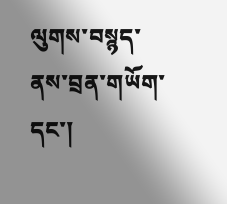ལུགས་བསྙད་ནས་བྲན་གཡོག་དང་།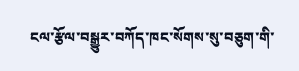ངལ་རྩོལ་བསྒྱུར་བཀོད་ཁང་སོགས་སུ་བཅུག་གི་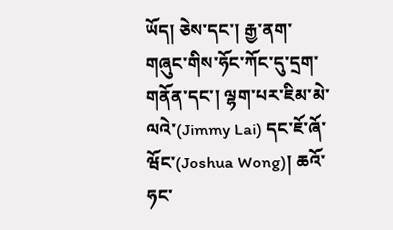ཡོད། ཅེས་དང་། རྒྱ་ནག་གཞུང་གིས་ཧོང་ཀོང་དུ་དྲག་གནོན་དང་། ལྷག་པར་ཇིམ་མེ་ལའེ་(Jimmy Lai) དང་ཇོ་ཞོ་ཝོང་(Joshua Wong)། ཆའོ་ཧང་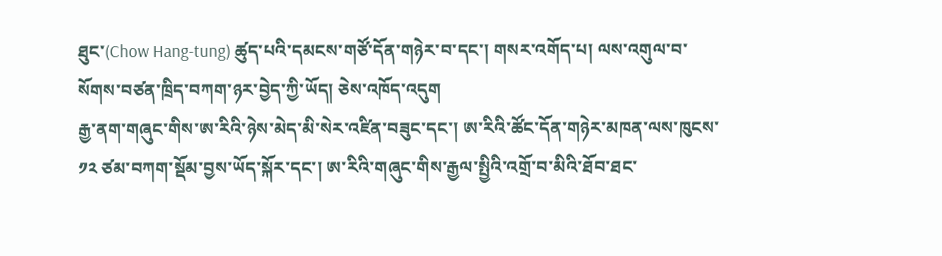ཐུང་(Chow Hang-tung) ཚུད་པའི་དམངས་གཙོ་དོན་གཉེར་བ་དང་། གསར་འགོད་པ། ལས་འགུལ་བ་སོགས་བཙན་ཁྲིད་བཀག་ཉར་བྱེད་ཀྱི་ཡོད། ཅེས་འཁོད་འདུག
རྒྱ་ནག་གཞུང་གིས་ཨ་རིའི་ཉེས་མེད་མི་སེར་འཛིན་བཟུང་དང་། ཨ་རིའི་ཚོང་དོན་གཉེར་མཁན་ལས་ཁུངས་ ༡༢ ཙམ་བཀག་སྡོམ་བྱས་ཡོད་སྐོར་དང་། ཨ་རིའི་གཞུང་གིས་རྒྱལ་སྤྱིའི་འགྲོ་བ་མིའི་ཐོབ་ཐང་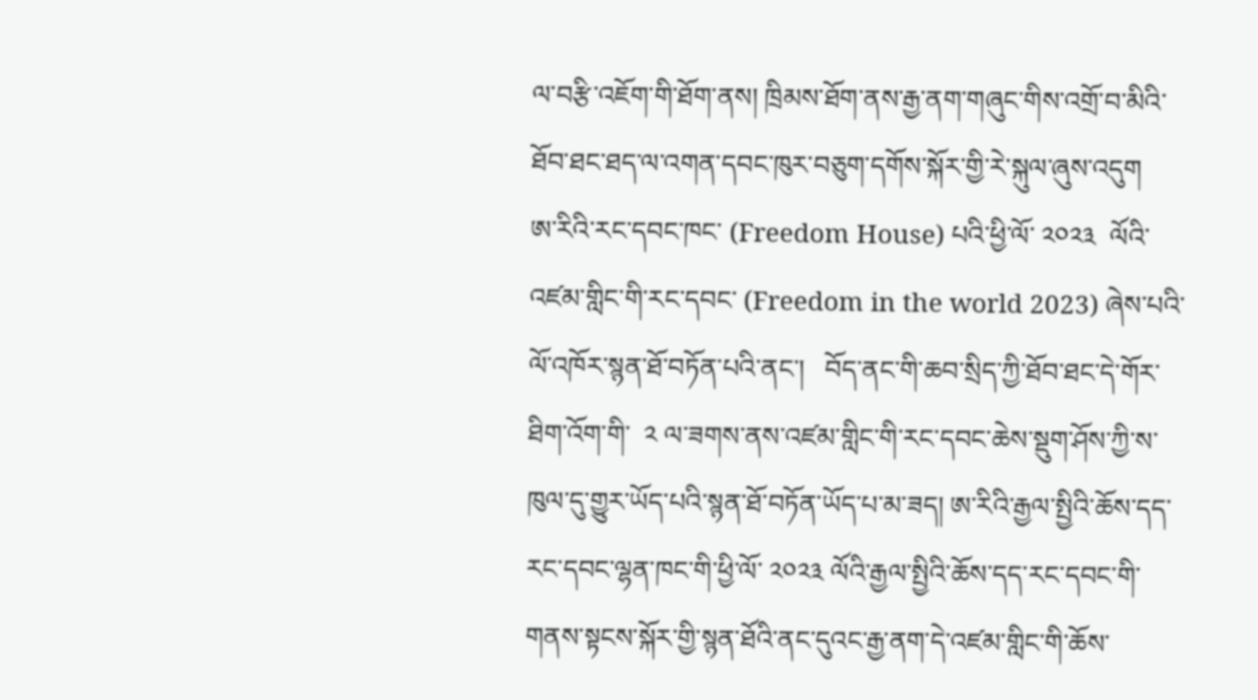ལ་བརྩི་འཇོག་གི་ཐོག་ནས། ཁྲིམས་ཐོག་ནས་རྒྱ་ནག་གཞུང་གིས་འགྲོ་བ་མིའི་ཐོབ་ཐང་ཐད་ལ་འགན་དབང་ཁུར་བཅུག་དགོས་སྐོར་གྱི་རེ་སྐུལ་ཞུས་འདུག
ཨ་རིའི་རང་དབང་ཁང་ (Freedom House) པའི་ཕྱི་ལོ་ ༢༠༢༣  ལོའི་འཛམ་གླིང་གི་རང་དབང་ (Freedom in the world 2023) ཞེས་པའི་ལོ་འཁོར་སྙན་ཐོ་བཏོན་པའི་ནང་།   བོད་ནང་གི་ཆབ་སྲིད་ཀྱི་ཐོབ་ཐང་དེ་གོར་ཐིག་འོག་གི་  ༢ ལ་ཟགས་ནས་འཛམ་གླིང་གི་རང་དབང་ཆེས་སྡུག་ཤོས་ཀྱི་ས་ཁུལ་དུ་གྱུར་ཡོད་པའི་སྙན་ཐོ་བཏོན་ཡོད་པ་མ་ཟད། ཨ་རིའི་རྒྱལ་སྤྱིའི་ཆོས་དད་རང་དབང་ལྷན་ཁང་གི་ཕྱི་ལོ་ ༢༠༢༣ ལོའི་རྒྱལ་སྤྱིའི་ཆོས་དད་རང་དབང་གི་གནས་སྟངས་སྐོར་གྱི་སྙན་ཐོའི་ནང་དུའང་རྒྱ་ནག་དེ་འཛམ་གླིང་གི་ཆོས་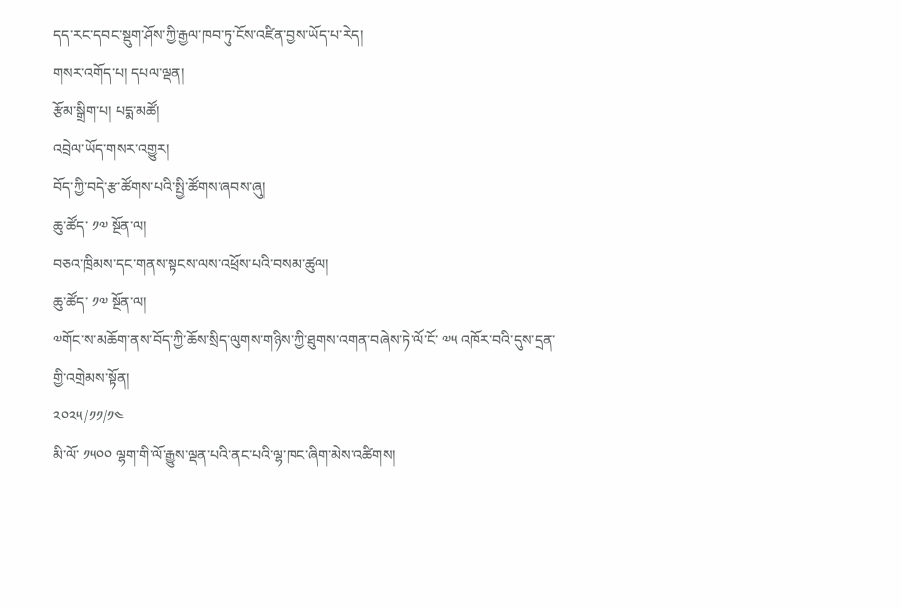དད་རང་དབང་སྡུག་ཤོས་ཀྱི་རྒྱལ་ཁབ་ཏུ་ངོས་འཛིན་བྱས་ཡོད་པ་རེད།
གསར་འགོད་པ། དཔལ་ལྡན།
རྩོམ་སྒྲིག་པ། པདྨ་མཚོ།
འབྲེལ་ཡོད་གསར་འགྱུར།
བོད་ཀྱི་བདེ་རྩ་ཚོགས་པའི་སྤྱི་ཚོགས་ཞབས་ཞུ།
ཆུ་ཚོད་ ༡༧ སྔོན་ལ།
བཅའ་ཁྲིམས་དང་གནས་སྟངས་ལས་འཕྲོས་པའི་བསམ་ཚུལ།
ཆུ་ཚོད་ ༡༧ སྔོན་ལ།
༧གོང་ས་མཆོག་ནས་བོད་ཀྱི་ཆོས་སྲིད་ལུགས་གཉིས་ཀྱི་ཐུགས་འགན་བཞེས་ཏེ་ལོ་ངོ་ ༧༥ འཁོར་བའི་དུས་དྲན་གྱི་འགྲེམས་སྟོན།
༢༠༢༥/༡༡/༡༤
མི་ལོ་ ༡༥༠༠ ལྷག་གི་ལོ་རྒྱུས་ལྡན་པའི་ནང་པའི་ལྷ་ཁང་ཞིག་མེས་འཚིགས།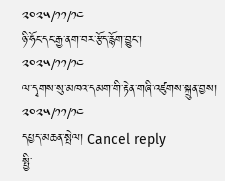༢༠༢༥/༡༡/༡༤
ཉི་ཧོང་དང་རྒྱ་ནག་བར་རྩོད་རྙོག་བྱུང་།
༢༠༢༥/༡༡/༡༤
ལ་དྭགས་སུ་མཁའ་དམག་གི་རྟེན་གཞི་འཛུགས་སྐྲུན་བྱས།
༢༠༢༥/༡༡/༡༤
དཔྱད་མཆན་སྤེལ། Cancel reply
སྤྱི་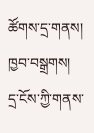ཚོགས་དྲ་གནས།
ཁྱབ་བསྒྲགས།
དྲ་ངོས་ཀྱི་གནས་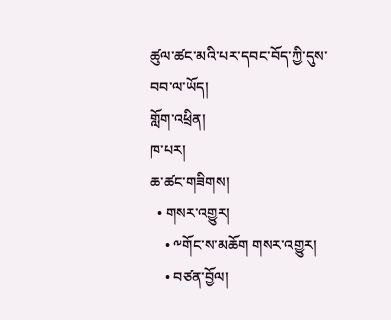ཚུལ་ཚང་མའི་པར་དབང་བོད་ཀྱི་དུས་བབ་ལ་ཡོད།
གློག་འཕྲིན།
ཁ་པར།
ཆ་ཚང་གཟིགས།
  • གསར་འགྱུར།
    • ༸གོང་ས་མཆོག གསར་འགྱུར།
    • བཙན་བྱོལ།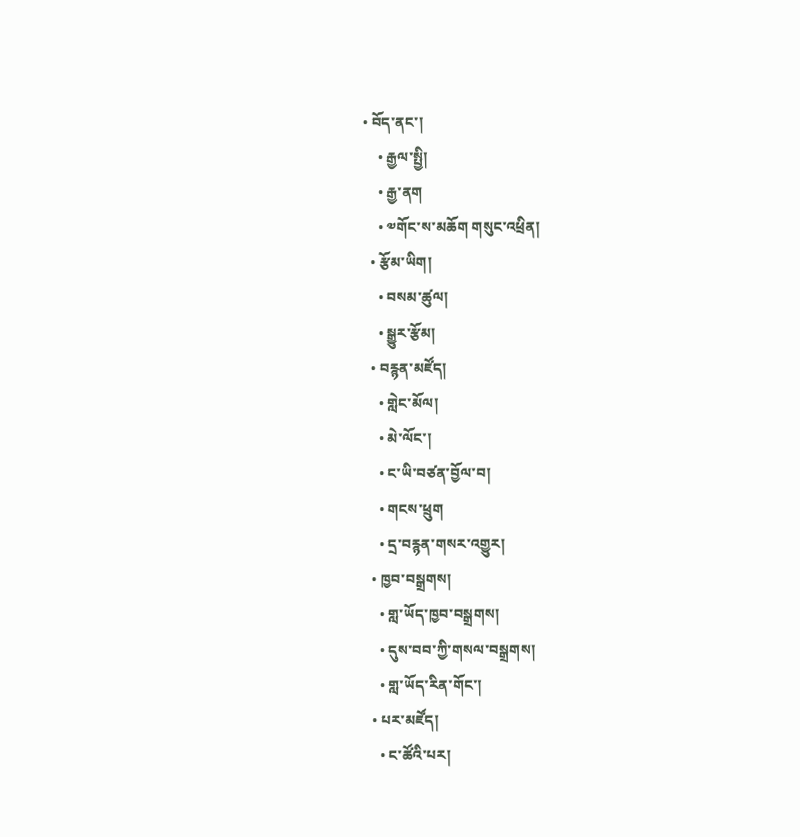• བོད་ནང་།
    • རྒྱལ་སྤྱི།
    • རྒྱ་ནག
    • ༧གོང་ས་མཆོག གསུང་འཕྲིན།
  • རྩོམ་ཡིག།
    • བསམ་ཚུལ།
    • སྒྱུར་རྩོམ།
  • བརྙན་མཛོད།
    • གླེང་མོལ།
    • མེ་ལོང་།
    • ང་ཡི་བཙན་བྱོལ་བ།
    • གངས་ཕྲུག
    • དྲ་བརྙན་གསར་འགྱུར།
  • ཁྱབ་བསྒྲགས།
    • གླ་ཡོད་ཁྱབ་བསྒྲགས།
    • དུས་བབ་ཀྱི་གསལ་བསྒྲགས།
    • གླ་ཡོད་རིན་གོང་།
  • པར་མཛོད།
    • ང་ཚོའི་པར།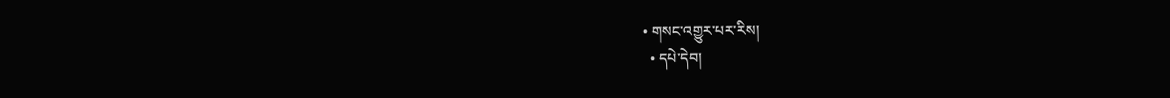• གསང་འགྱུར་པར་རིས།
  • དཔེ་དེབ།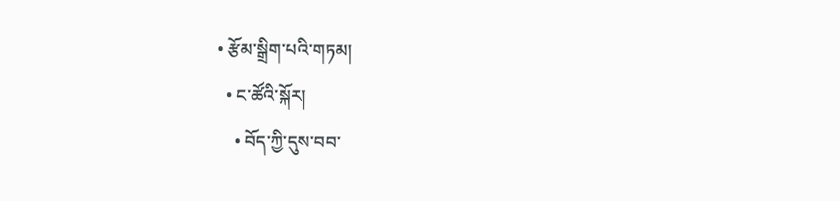• རྩོམ་སྒྲིག་པའི་གཏམ།
  • ང་ཚོའི་སྐོར།
    • བོད་ཀྱི་དུས་བབ་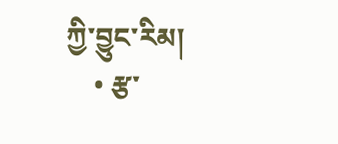ཀྱི་བྱུང་རིམ།
    • རྩ་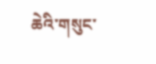ཆེའི་གསུང་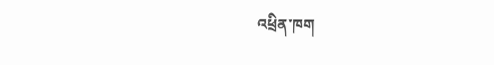འཕྲིན་ཁག